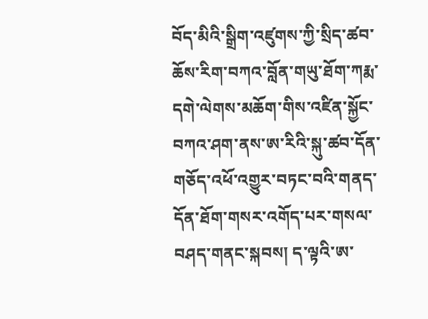བོད་མིའི་སྒྲིག་འཛུགས་ཀྱི་སྲིད་ཚབ་ཆོས་རིག་བཀའ་བློན་གཡུ་ཐོག་ཀརྨ་དགེ་ལེགས་མཆོག་གིས་འཛིན་སྐྱོང་བཀའ་ཤག་ནས་ཨ་རིའི་སྐུ་ཚབ་དོན་གཅོད་འཕོ་འགྱུར་བཏང་བའི་གནད་དོན་ཐོག་གསར་འགོད་པར་གསལ་བཤད་གནང་སྐབས། ད་ལྟའི་ཨ་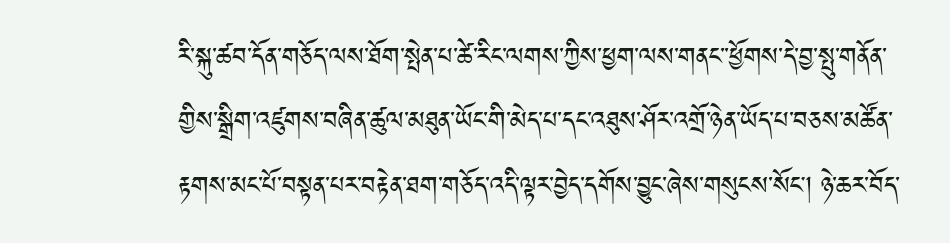རི་སྐུ་ཚབ་དོན་གཅོད་ལས་ཐོག་སྤེན་པ་ཚེ་རིང་ལགས་ཀྱིས་ཕྱག་ལས་གནང་་ཕྱོགས་དེ་བྱ་སྤུ་གནོན་གྱིས་སྒྲིག་འཛུགས་བཞིན་ཚུལ་མཐུན་ཡོང་གི་མེད་པ་དང་འཐུས་ཤོར་འགྲོ་ཉེན་ཡོད་པ་བཅས་མཚོན་རྟགས་མང་པོ་བསྟན་པར་བརྟེན་ཐག་གཅོད་འདི་ལྟར་བྱེད་དགོས་བྱུང་ཞེས་གསུངས་སོང། ཉེ་ཆར་བོད་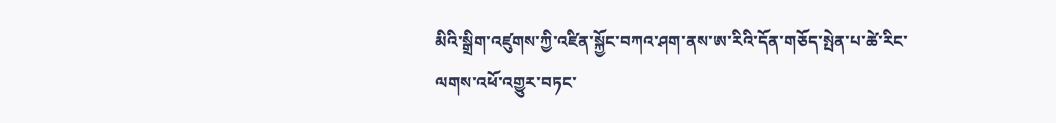མིའི་སྒྲིག་འཛུགས་ཀྱི་འཛིན་སྐྱོང་བཀའ་ཤག་ནས་ཨ་རིའི་དོན་གཅོད་སྤེན་པ་ཚེ་རིང་ལགས་འཕོ་འགྱུར་བཏང་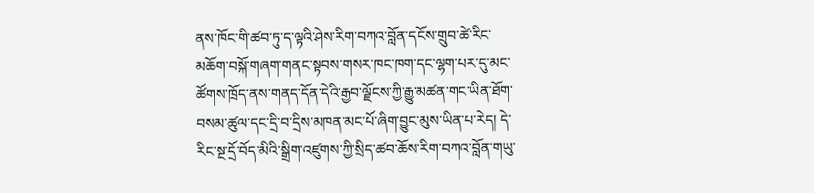ནས་ཁོང་གི་ཚབ་ཏུ་ད་ལྟའི་ཤེས་རིག་བཀའ་བློན་དངོས་གྲུབ་ཚེ་རིང་མཆོག་བསྐོ་གཞག་གནང་སྟབས་གསར་ཁང་ཁག་དང་ལྷག་པར་དུ་མང་ཚོགས་ཁྲོད་ནས་གནད་དོན་དེའི་རྒྱབ་ལྗོངས་ཀྱི་རྒྱུ་མཚན་གང་ཡིན་ཐོག་བསམ་ཚུལ་དང་དྲི་བ་དྲིས་མཁན་མང་པོ་ཞིག་བྱུང་མུས་ཡིན་པ་རེད། དེ་རིང་སྔ་དྲོ་བོད་མིའི་སྒྲིག་འཛུགས་ཀྱི་སྲིད་ཚབ་ཆོས་རིག་བཀའ་བློན་གཡུ་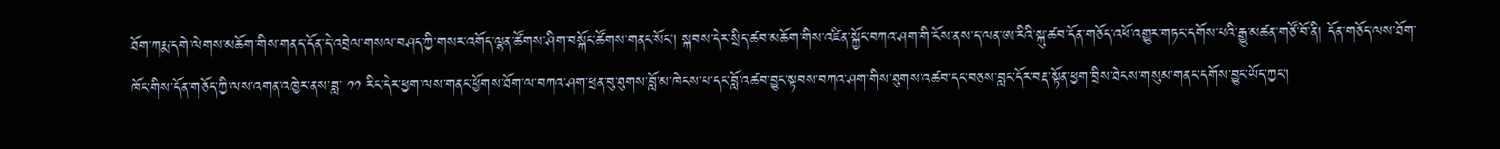ཐོག་ཀརྨ་དགེ་ལེགས་མཆོག་གིས་གནད་དོན་དེ་འབྲེལ་གསལ་བཤད་ཀྱི་གསར་འགོད་ལྷན་ཚོགས་ཤིག་བསྐོང་ཚོགས་གནང་སོང། སྐབས་དེར་སྲིད་ཚབ་མཆོག་གིས་འཛིན་སྐྱོང་བཀའ་ཤག་གི་ངོས་ནས་ད་ལན་ཨ་རིའི་སྐུ་ཚབ་དོན་གཅོད་འཕོ་འགྱུར་གཏང་དགོས་པའི་རྒྱུ་མཚན་གཙོ་བོ་ནི། དོན་གཅོད་ལས་ཐོག་ཁོང་གིས་དོན་གཅོད་ཀྱི་ལས་འགན་འཁྱེར་ནས་ཟླ་ ༡༡ རིང་དེར་ཕྱག་ལས་གནང་ཕྱོགས་ཐོག་ལ་བཀའ་ཤག་ཕྲན་བུ་ཐུགས་བློ་མ་ཁེངས་པ་དང་བློ་འཚབ་བྱུང་སྟབས་བཀའ་ཤག་གིས་ཐུགས་འཚབ་དང་བཅས་བླང་དོར་བརྡ་སྟོན་ཕྱག་བྲིས་ཐེངས་གསུམ་གནང་དགོས་བྱུང་ཡོད་ཀྱང་།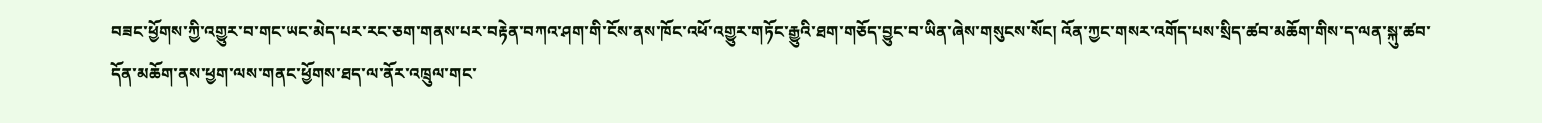བཟང་ཕྱོགས་ཀྱི་འགྱུར་བ་གང་ཡང་མེད་པར་རང་ཅག་གནས་པར་བརྟེན་བཀའ་ཤག་གི་ངོས་ནས་ཁོང་འཕོ་འགྱུར་གཏོང་རྒྱུའི་ཐག་གཅོད་བྱུང་བ་ཡིན་ཞེས་གསུངས་སོང། འོན་ཀྱང་གསར་འགོད་པས་སྲིད་ཚབ་མཆོག་གིས་ད་ལན་སྐུ་ཚབ་དོན་མཆོག་ནས་ཕྱག་ལས་གནང་ཕྱོགས་ཐད་ལ་ནོར་འཁྲུལ་གང་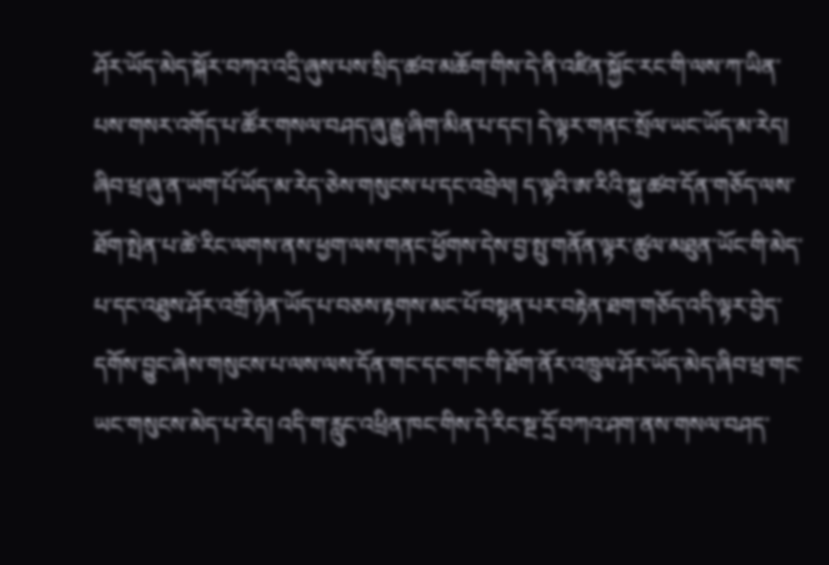ཤོར་ཡོད་མེད་སྐོར་བཀའ་འདྲི་ཞུས་པས་སྲིད་ཚབ་མཆོག་གིས་དེ་ནི་འཛིན་སྐྱོང་རང་གི་ལས་ཀ་ཡིན་པས་གསར་འགོད་པ་ཚོར་གསལ་བཤད་ཞུ་རྒྱུ་ཞིག་མིན་པ་དང་། དེ་ལྟར་གནང་སྲོལ་ཡང་ཡོད་མ་རེད། ཞིབ་ཕྲ་ཞུ་ན་ཡག་པོ་ཡོད་མ་རེད་ཅེས་གསུངས་པ་དང་འབྲེལ། ད་ལྟའི་ཨ་རིའི་སྐུ་ཚབ་དོན་གཅོད་ལས་ཐོག་སྤེན་པ་ཚེ་རིང་ལགས་ནས་ཕྱག་ལས་གནང་ཕྱོགས་དེས་བྱ་སྤུ་གནོན་ལྟར་ཚུལ་མཐུན་ཡོང་གི་མེད་པ་དང་འཐུས་ཤོར་འགྲོ་ཉེན་ཡོད་པ་བཅས་རྟགས་མང་པོ་བསྟན་པར་བརྟེན་ཐག་གཅོད་འདི་ལྟར་བྱེད་དགོས་བྱུང་ཞེས་གསུངས་པ་ལས་ལས་དོན་གང་དང་གང་གི་ཐོག་ནོར་འཁྲུལ་ཤོར་ཡོད་མེད་ཞིབ་ཕྲ་གང་ཡང་གསུངས་མེད་པ་རེད། འདི་ག་རླུང་འཕྲིན་ཁང་གིས་དེ་རིང་སྔ་དྲོ་བཀའ་ཤག་ནས་གསལ་བཤད་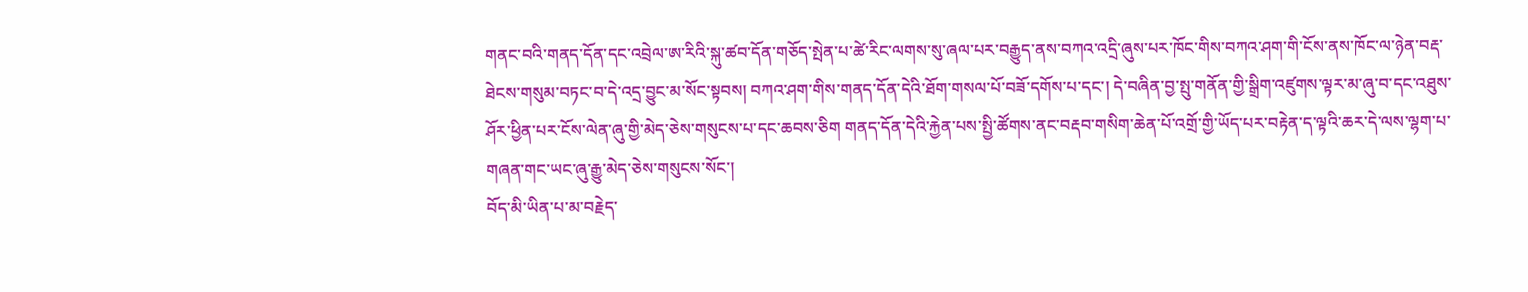གནང་བའི་གནད་དོན་དང་འབྲེལ་ཨ་རིའི་སྐུ་ཚབ་དོན་གཅོད་སྤེན་པ་ཚེ་རིང་ལགས་སུ་ཞལ་པར་བརྒྱུད་ནས་བཀའ་འདྲི་ཞུས་པར་ཁོང་གིས་བཀའ་ཤག་གི་ངོས་ནས་ཁོང་ལ་ཉེན་བརྡ་ཐེངས་གསུམ་བཏང་བ་དེ་འདྲ་བྱུང་མ་སོང་སྟབས། བཀའ་ཤག་གིས་གནད་དོན་དེའི་ཐོག་གསལ་པོ་བཟོ་དགོས་པ་དང་། དེ་བཞིན་བྱ་སྤུ་གནོན་གྱི་སྒྲིག་འཛུགས་ལྟར་མ་ཞུ་བ་དང་འཐུས་ཤོར་ཕྱིན་པར་ངོས་ལེན་ཞུ་གྱི་མེད་ཅེས་གསུངས་པ་དང་ཆབས་ཅིག གནད་དོན་དེའི་རྐྱེན་པས་སྤྱི་ཚོགས་ནང་བརྡབ་གསིག་ཆེན་པོ་འགྲོ་གྱི་ཡོད་པར་བརྟེན་ད་ལྟའི་ཆར་དེ་ལས་ལྷག་པ་གཞན་གང་ཡང་ཞུ་རྒྱུ་མེད་ཅེས་གསུངས་སོང་།
བོད་མི་ཡིན་པ་མ་བརྗེད་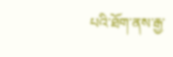པའི་ཐོག་ནས་རྒྱ་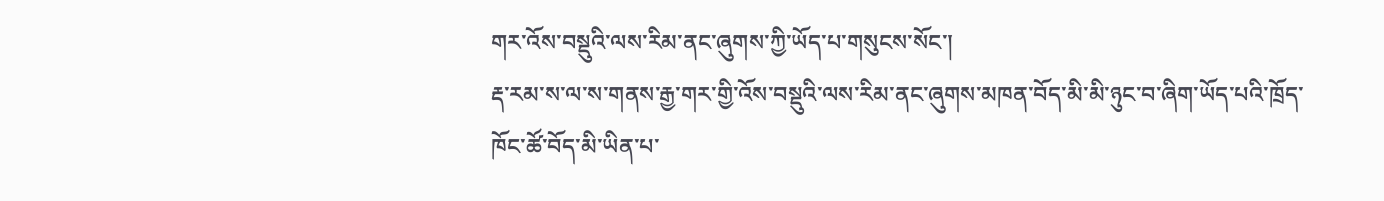གར་འོས་བསྡུའི་ལས་རིམ་ནང་ཞུགས་ཀྱི་ཡོད་པ་གསུངས་སོང་།
རྡ་རམ་ས་ལ་ས་གནས་རྒྱ་གར་གྱི་འོས་བསྡུའི་ལས་རིམ་ནང་ཞུགས་མཁན་བོད་མི་མི་ཉུང་བ་ཞིག་ཡོད་པའི་ཁྲོད་ཁོང་ཚོ་བོད་མི་ཡིན་པ་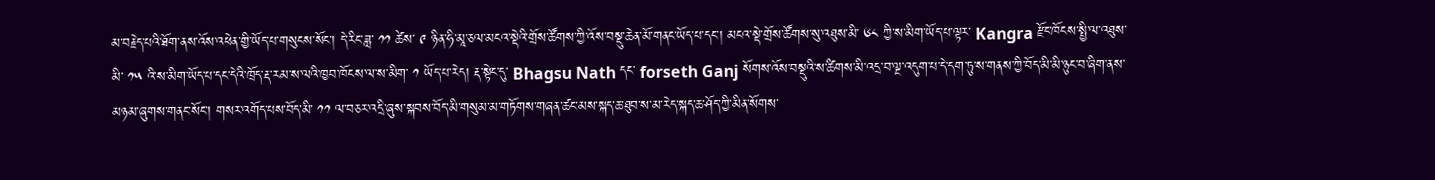མ་བརྗེད་པའི་ཐོག་ནས་འོས་འཕེན་གྱི་ཡོད་པ་གསུངས་སོང་། དེ་རིང་ཟླ་ ༡༡ ཚེས་ ༩ ཉིན་ཧི་མཱ་ཅལ་མངའ་སྡེའི་གྲོས་ཚོགས་ཀྱི་འོས་བསྡུ་ཆེན་མོ་གནང་ཡོད་པ་དང་། མངའ་སྡེ་གྲོས་ཚོགས་སུ་འཐུས་མི་ ༦༨ ཀྱི་ས་མིག་ཡོད་པ་ལྟར་ Kangra རྫོང་ཁོངས་སྤྱི་ལ་འཐུས་མི་ ༡༥ འི་ས་མིག་ཡོད་པ་དང་དེའི་ཁྲོད་རྡ་རམ་ས་ལའི་ཁྱབ་ཁོངས་ལ་ས་མིག་ ༡ ཡོད་པ་རེད། རྡ་སྟེང་དུ་ Bhagsu Nath དང་ forseth Ganj སོགས་འོས་བསྡུའི་ས་ཚིགས་མི་འདྲ་བ་ལྔ་འདུག་པ་དེ་དག་ཏུ་ས་གནས་ཀྱི་བོད་མི་མི་ཉུང་བ་ཞིག་ནས་མཉམ་ཞུགས་གནང་སོང་། གསར་འགོད་པས་བོད་མི་ ༡༡ ལ་བཅར་འདྲི་ཞུས་སྐབས་བོད་མི་གསུམ་མ་གཏོགས་གཞན་ཚང་མས་སྐད་ཆ་ཐུབ་ས་མ་རེད་སྐད་ཆ་ཤོད་ཀྱི་མིན་སོགས་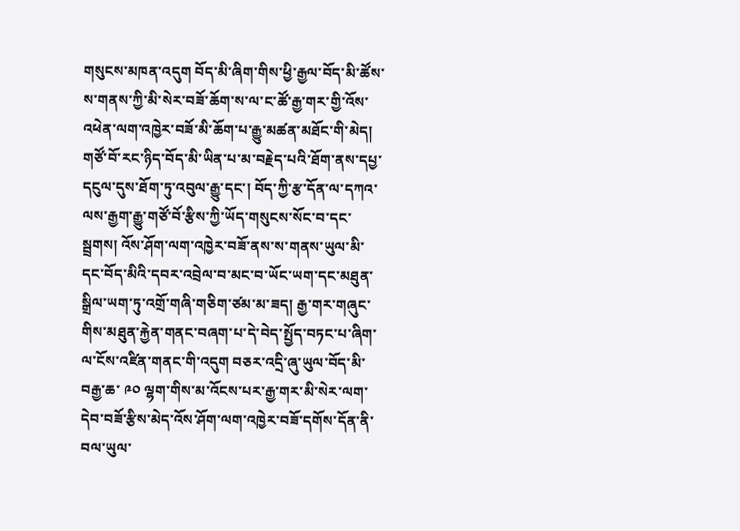གསུངས་མཁན་འདུག བོད་མི་ཞིག་གིས་ཕྱི་རྒྱལ་བོད་མི་ཚོས་ས་གནས་ཀྱི་མི་སེར་བཟོ་ཆོག་ས་ལ་ང་ཚོ་རྒྱ་གར་གྱི་འོས་འཕེན་ལག་འཁྱེར་བཟོ་མི་ཆོག་པ་རྒྱུ་མཚན་མཐོང་གི་མེད། གཙོ་བོ་རང་ཉིད་བོད་མི་ཡིན་པ་མ་བརྗེད་པའི་ཐོག་ནས་དཔྱ་དངུལ་དུས་ཐོག་ཏུ་འབུལ་རྒྱུ་དང་། བོད་ཀྱི་རྩ་དོན་ལ་དཀའ་ལས་རྒྱག་རྒྱུ་གཙོ་བོ་རྩིས་ཀྱི་ཡོད་གསུངས་སོང་བ་དང་སྦྲགས། འོས་ཤོག་ལག་འཁྱེར་བཟོ་ནས་ས་གནས་ཡུལ་མི་དང་བོད་མིའི་དབར་འབྲེལ་བ་མང་བ་ཡོང་ཡག་དང་མཐུན་སྒྲིལ་ཡག་ཏུ་འགྲོ་གཞི་གཅིག་ཙམ་མ་ཟད། རྒྱ་གར་གཞུང་གིས་མཐུན་རྐྱེན་གནང་བཞག་པ་དེ་བེད་སྤྱོད་བཏང་པ་ཞིག་ལ་ངོས་འཛིན་གནང་གི་འདུག བཅར་འདྲི་ཞུ་ཡུལ་བོད་མི་བརྒྱ་ཆ་ ༩༠ ལྷག་གིས་མ་འོངས་པར་རྒྱ་གར་མི་སེར་ལག་དེབ་བཟོ་རྩིས་མེད་འོས་ཤོག་ལག་འཁྱེར་བཟོ་དགོས་དོན་ནི་བལ་ཡུལ་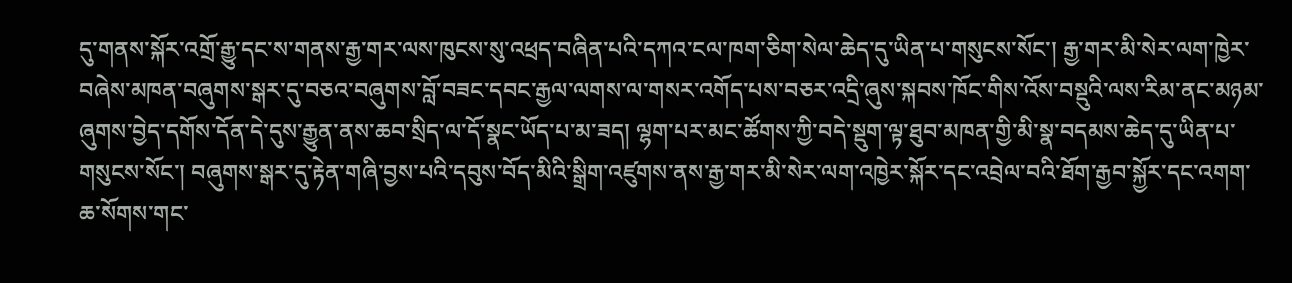དུ་གནས་སྐོར་འགྲོ་རྒྱུ་དང་ས་གནས་རྒྱ་གར་ལས་ཁུངས་སུ་འཕྲད་བཞིན་པའི་དཀའ་ངལ་ཁག་ཅིག་སེལ་ཆེད་དུ་ཡིན་པ་གསུངས་སོང་། རྒྱ་གར་མི་སེར་ལག་ཁྱེར་བཞེས་མཁན་བཞུགས་སྒར་དུ་བཅའ་བཞུགས་བློ་བཟང་དབང་རྒྱལ་ལགས་ལ་གསར་འགོད་པས་བཅར་འདྲི་ཞུས་སྐབས་ཁོང་གིས་འོས་བསྡུའི་ལས་རིམ་ནང་མཉམ་ཞུགས་བྱེད་དགོས་དོན་དེ་དུས་རྒྱུན་ནས་ཆབ་སྲིད་ལ་དོ་སྣང་ཡོད་པ་མ་ཟད། ལྷག་པར་མང་ཚོགས་ཀྱི་བདེ་སྡུག་ལྟ་ཐུབ་མཁན་གྱི་མི་སྣ་བདམས་ཆེད་དུ་ཡིན་པ་གསུངས་སོང་། བཞུགས་སྒར་དུ་རྟེན་གཞི་བྱས་པའི་དབུས་བོད་མིའི་སྒྲིག་འཛུགས་ནས་རྒྱ་གར་མི་སེར་ལག་འཁྱེར་སྐོར་དང་འབྲེལ་བའི་ཐོག་རྒྱབ་སྐྱོར་དང་འགག་ཆ་སོགས་གང་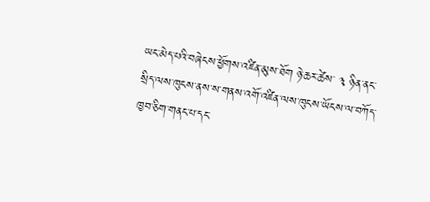ཡང་མེད་པའི་བཞེངས་ཕྱོགས་འཛིན་མུས་ཐོག ཉེ་ཆར་ཚེས་ ༣ ཉིན་ནང་སྲིད་ལས་ཁུངས་ནས་ས་གནས་འགོ་འཛིན་ལས་ཁུངས་ཡོངས་ལ་བཀོད་ཁྱབ་ཅིག་གནང་པ་དང་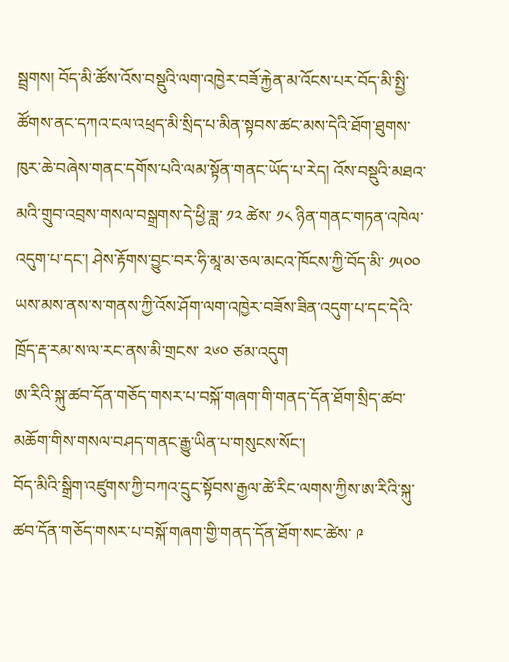སྦྲགས། བོད་མི་ཚོས་འོས་བསྡུའི་ལག་འཁྱེར་བཟོ་རྐྱེན་མ་འོངས་པར་བོད་མི་སྤྱི་ཚོགས་ནང་དཀའ་ངལ་འཕྲད་མི་སྲིད་པ་མིན་སྟབས་ཚང་མས་དེའི་ཐོག་ཐུགས་ཁུར་ཆེ་བཞེས་གནང་དགོས་པའི་ལམ་སྟོན་གནང་ཡོད་པ་རེད། འོས་བསྡུའི་མཐའ་མའི་གྲུབ་འབྲས་གསལ་བསྒྲགས་དེ་ཕྱི་ཟླ་ ༡༢ ཚེས་ ༡༨ ཉིན་གནང་གཏན་འཁེལ་འདུག་པ་དང་། ཤེས་རྟོགས་བྱུང་བར་ཧི་མཱ་མ་ཅལ་མངའ་ཁོངས་ཀྱི་བོད་མི་ ༡༥༠༠ ཡས་མས་ནས་ས་གནས་ཀྱི་འོས་ཤོག་ལག་འཁྱེར་བཟོས་ཟིན་འདུག་པ་དང་དེའི་ཁྲོད་རྡ་རམ་ས་ལ་རང་ནས་མི་གྲངས་ ༢༦༠ ཙམ་འདུག
ཨ་རིའི་སྐུ་ཚབ་དོན་གཅོད་གསར་པ་བསྐོ་གཞག་གི་གནད་དོན་ཐོག་སྲིད་ཚབ་མཆོག་གིས་གསལ་བཤད་གནང་རྒྱུ་ཡིན་པ་གསུངས་སོང་།
བོད་མིའི་སྒྲིག་འཛུགས་ཀྱི་བཀའ་དྲུང་སྟོབས་རྒྱལ་ཚེ་རིང་ལགས་ཀྱིས་ཨ་རིའི་སྐུ་ཚབ་དོན་གཅོད་གསར་པ་བསྐོ་གཞག་གྱི་གནད་དོན་ཐོག་སང་ཚེས་ ༩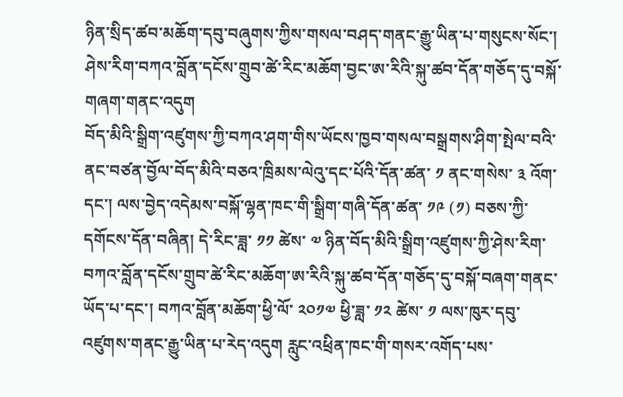ཉིན་སྲིད་ཚབ་མཆོག་དབུ་བཞུགས་ཀྱིས་གསལ་བཤད་གནང་རྒྱུ་ཡིན་པ་གསུངས་སོང་།
ཤེས་རིག་བཀའ་བློན་དངོས་གྲུབ་ཚེ་རིང་མཆོག་བྱང་ཨ་རིའི་སྐུ་ཚབ་དོན་གཅོད་དུ་བསྐོ་གཞག་གནང་འདུག
བོད་མིའི་སྒྲིག་འཛུགས་ཀྱི་བཀའ་ཤག་གིས་ཡོངས་ཁྱབ་གསལ་བསྒྲགས་ཤིག་སྤེལ་བའི་ནང་བཙན་བྱོལ་བོད་མིའི་བཅའ་ཁྲིམས་ལེའུ་དང་པོའི་དོན་ཚན་ ༡ ནང་གསེས་ ༣ འོག་དང་། ལས་བྱེད་འདེམས་བསྐོ་ལྷན་ཁང་གི་སྒྲིག་གཞི་དོན་ཚན་ ༡༩ (༡) བཅས་ཀྱི་དགོངས་དོན་བཞིན། དེ་རིང་ཟླ་ ༡༡ ཚེས་ ༧ ཉིན་བོད་མིའི་སྒྲིག་འཛུགས་ཀྱི་ཤེས་རིག་བཀའ་བློན་དངོས་གྲུབ་ཚེ་རིང་མཆོག་ཨ་རིའི་སྐུ་ཚབ་དོན་གཅོད་དུ་བསྐོ་བཞག་གནང་ཡོད་པ་དང་། བཀའ་བློན་མཆོག་ཕྱི་ལོ་ ༢༠༡༧ ཕྱི་ཟླ་ ༡༢ ཚེས་ ༡ ལས་ཁུར་དབུ་འཛུགས་གནང་རྒྱུ་ཡིན་པ་རེད་འདུག རླུང་འཕྲིན་ཁང་གི་གསར་འགོད་པས་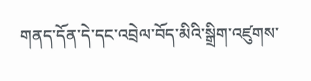གནད་དོན་དེ་དང་འབྲེལ་བོད་མིའི་སྒྲིག་འཛུགས་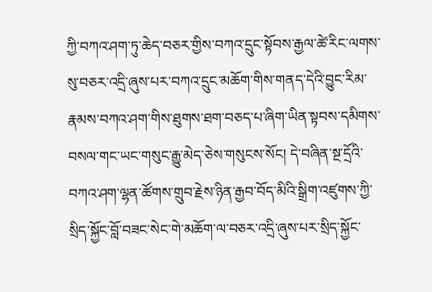ཀྱི་བཀའ་ཤག་ཏུ་ཆེད་བཅར་གྱིས་བཀའ་དྲུང་སྟོབས་རྒྱལ་ཚེ་རིང་ལགས་སུ་བཅར་འདྲི་ཞུས་པར་བཀའ་དྲུང་མཆོག་གིས་གནད་དེའི་བྱུང་རིམ་རྣམས་བཀའ་ཤག་གིས་ཐུགས་ཐག་བཅད་པ་ཞིག་ཡིན་སྟབས་དམིགས་བསལ་གང་ཡང་གསུང་རྒྱུ་མེད་ཅེས་གསུངས་སོང། དེ་བཞིན་སྔ་དྲོའི་བཀའ་ཤག་ལྷན་ཚོགས་གྲུབ་རྗེས་ཉིན་རྒྱབ་བོད་མིའི་སྒྲིག་འཛུགས་ཀྱི་སྲིད་སྐྱོང་བློ་བཟང་སེང་གེ་མཆོག་ལ་བཅར་འདྲི་ཞུས་པར་སྲིད་སྐྱོང་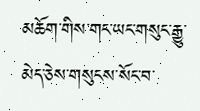མཆོག་གིས་གང་ཡང་གསུང་རྒྱུ་མེད་ཅེས་གསུངས་སོང་བ་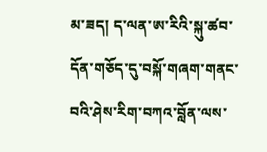མ་ཟད། ད་ལན་ཨ་རིའི་སྐུ་ཚབ་དོན་གཅོད་དུ་བསྐོ་གཞག་གནང་བའི་ཤེས་རིག་བཀའ་བློན་ལས་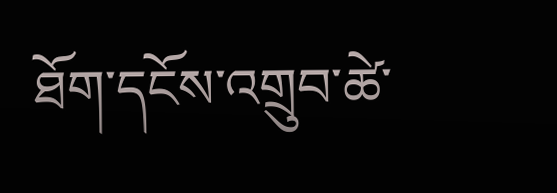ཐོག་དངོས་འགྲུབ་ཚེ་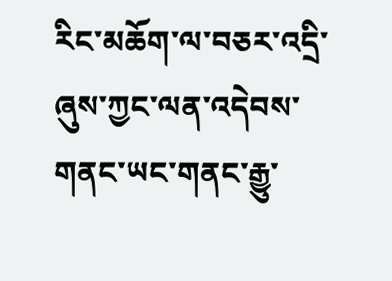རིང་མཆོག་ལ་བཅར་འདྲི་ཞུས་ཀྱང་ལན་འདེབས་གནང་ཡང་གནང་རྒྱུ་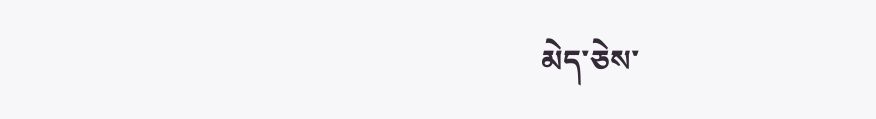མེད་ཅེས་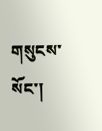གསུངས་སོང་།